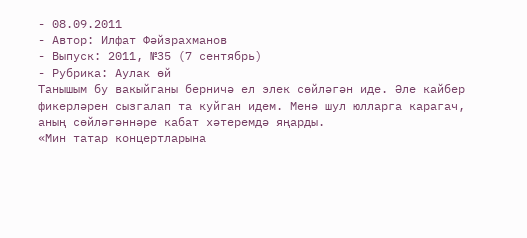- 08.09.2011
- Автор: Илфат Фәйзрахманов
- Выпуск: 2011, №35 (7 сентябрь)
- Рубрика: Аулак өй
Танышым бу вакыйганы берничә ел элек сөйләгән иде. Әле кайбер фикерләрен сызгалап та куйган идем. Менә шул юлларга карагач, аның сөйләгәннәре кабат хәтеремдә яңарды.
«Мин татар концертларына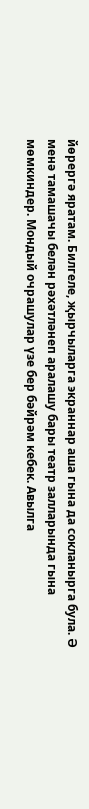йөрергә яратам. Билгеле, җырчыларга экраннар аша гына да сокланырга була. Ә менә тамашачы белән рәхәтләнеп аралашу бары театр залларында гына мөмкиндер. Мондый очрашулар үзе бер бәйрәм кебек. Авылга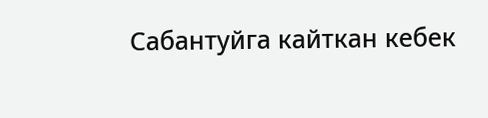Сабантуйга кайткан кебек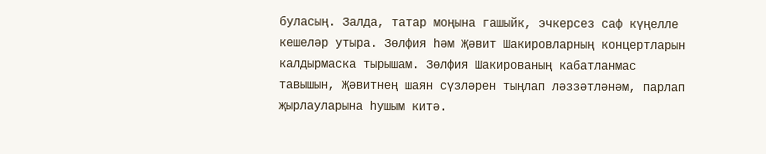буласың. Залда, татар моңына гашыйк, эчкерсез саф күңелле кешеләр утыра. Зөлфия һәм Җәвит Шакировларның концертларын калдырмаска тырышам. Зөлфия Шакированың кабатланмас тавышын, Җәвитнең шаян сүзләрен тыңлап ләззәтләнәм, парлап җырлауларына һушым китә.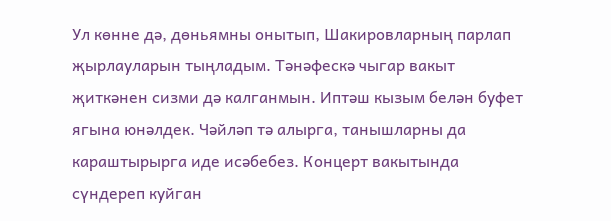Ул көнне дә, дөньямны онытып, Шакировларның парлап җырлауларын тыңладым. Тәнәфескә чыгар вакыт җиткәнен сизми дә калганмын. Иптәш кызым белән буфет ягына юнәлдек. Чәйләп тә алырга, танышларны да караштырырга иде исәбебез. Концерт вакытында сүндереп куйган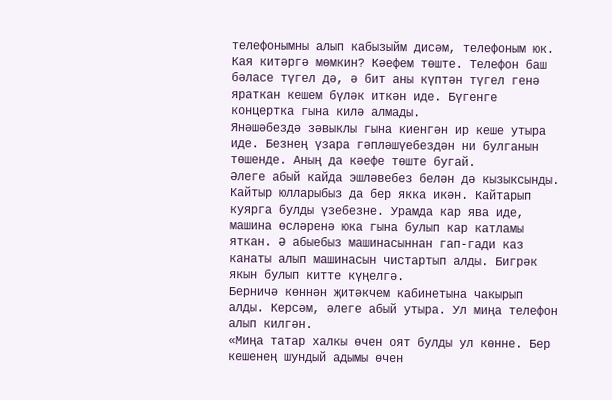телефонымны алып кабызыйм дисәм, телефоным юк. Кая китәргә мөмкин? Кәефем төште. Телефон баш бәласе түгел дә, ә бит аны күптән түгел генә яраткан кешем бүләк иткән иде. Бүгенге концертка гына килә алмады.
Янәшәбездә зәвыклы гына киенгән ир кеше утыра иде. Безнең үзара гәпләшүебездән ни булганын төшенде. Аның да кәефе төште бугай.
Әлеге абый кайда эшләвебез белән дә кызыксынды. Кайтыр юлларыбыз да бер якка икән. Кайтарып куярга булды үзебезне. Урамда кар ява иде, машина өсләренә юка гына булып кар катламы яткан. Ә абыебыз машинасыннан гап-гади каз канаты алып машинасын чистартып алды. Бигрәк якын булып китте күңелгә.
Берничә көннән җитәкчем кабинетына чакырып алды. Керсәм, әлеге абый утыра. Ул миңа телефон алып килгән.
«Миңа татар халкы өчен оят булды ул көнне. Бер кешенең шундый адымы өчен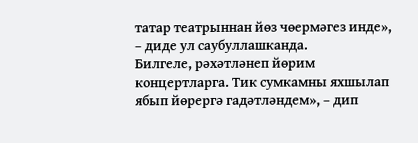татар театрыннан йөз чөермәгез инде», – диде ул саубуллашканда.
Билгеле, рәхәтләнеп йөрим концертларга. Тик сумкамны яхшылап ябып йөрергә гадәтләндем», – дип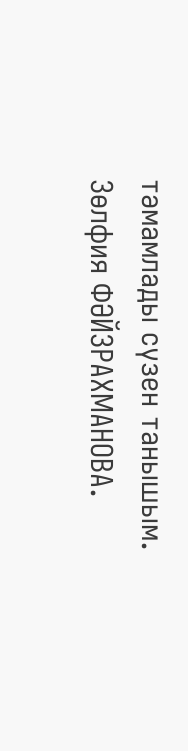тәмамлады сүзен танышым.
Зөлфия ФӘЙЗРАХМАНОВА.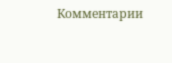Комментарии